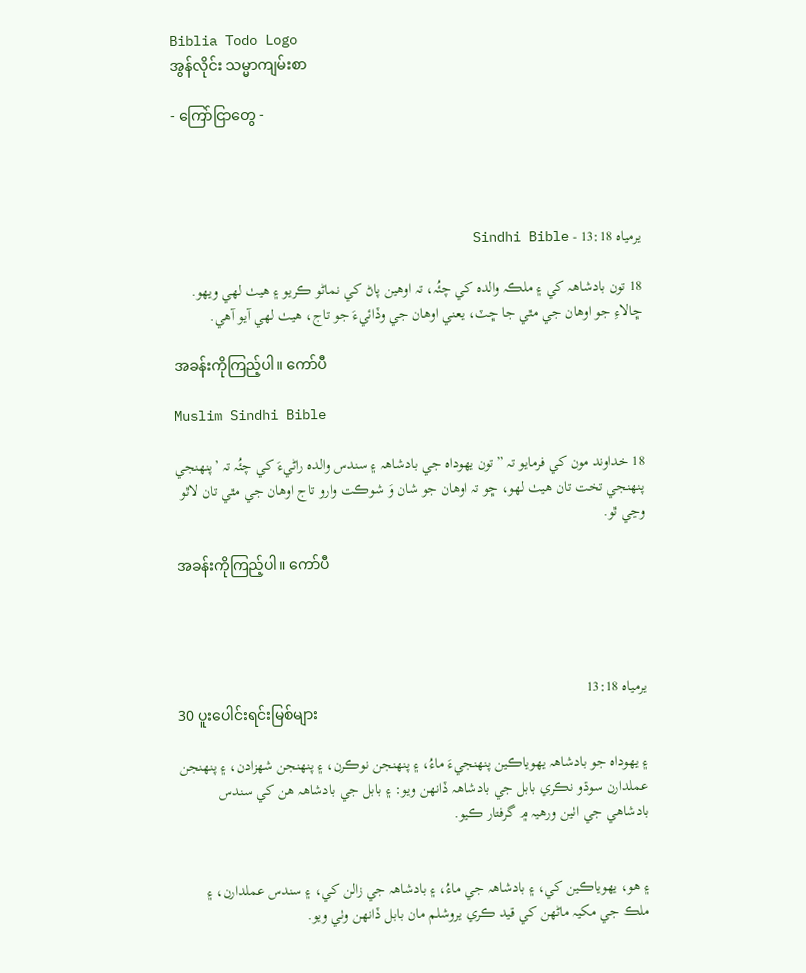Biblia Todo Logo
အွန်လိုင်း သမ္မာကျမ်းစာ

- ကြော်ငြာတွေ -




يرمياہ 13:18 - Sindhi Bible

18 تون بادشاهہ کي ۽ ملڪہ والدہ کي چئُہ، تہ اوهين پاڻ کي نماڻو ڪريو ۽ هيٺ لهي ويهو. ڇالاءِ جو اوهان جي مٿي جا ڇٽ، يعني اوهان جي وڏائيءَ جو تاج، هيٺ لهي آيو آهي.

အခန်းကိုကြည့်ပါ။ ကော်ပီ

Muslim Sindhi Bible

18 خداوند مون کي فرمايو تہ ”تون يهوداہ جي بادشاهہ ۽ سندس والدہ راڻيءَ کي چئُہ تہ ’پنهنجي پنهنجي تخت تان هيٺ لهو، ڇو تہ اوهان جو شان وَ شوڪت وارو تاج اوهان جي مٿي تان لاٿو وڃي ٿو.

အခန်းကိုကြည့်ပါ။ ကော်ပီ




يرمياہ 13:18
30 ပူးပေါင်းရင်းမြစ်များ

۽ يهوداہ جو بادشاهہ يهوياڪين پنهنجيءَ ماءُ، ۽ پنهنجن نوڪرن، ۽ پنهنجن شهزادن، ۽ پنهنجن عملدارن سوڌو نڪري بابل جي بادشاهہ ڏانهن ويو: ۽ بابل جي بادشاهہ هن کي سندس بادشاهي جي اٺين ورهيہ ۾ گرفتار ڪيو.


۽ هو، يهوياڪين کي، ۽ بادشاهہ جي ماءُ، ۽ بادشاهہ جي زالن کي، ۽ سندس عملدارن، ۽ ملڪ جي مکيہ ماڻهن کي قيد ڪري يروشلم مان بابل ڏانهن وٺي ويو.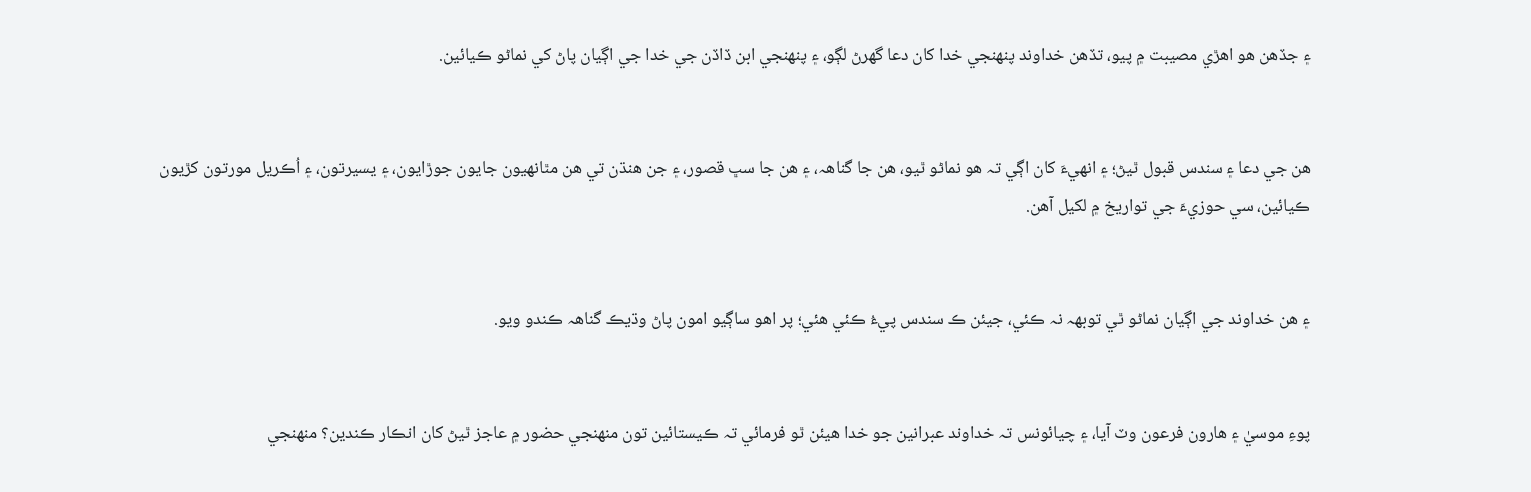۽ جڏهن هو اهڙي مصيبت ۾ پيو، تڏهن خداوند پنهنجي خدا کان دعا گهرڻ لڳو، ۽ پنهنجي ابن ڏاڏن جي خدا جي اڳيان پاڻ کي نماڻو ڪيائين.


هن جي دعا ۽ سندس قبول ٿيڻ؛ ۽ انهيءَ کان اڳي تہ هو نماڻو ٿيو، هن جا گناهہ، ۽ هن جا سڀ قصور، ۽ جن هنڌن تي هن مٿانهيون جايون جوڙايون، ۽ يسيرتون، ۽ اُڪريل مورتون کڙيون ڪيائين، سي حوزيءَ جي تواريخ ۾ لکيل آهن.


۽ هن خداوند جي اڳيان نماڻو ٿي توبهہ نہ ڪئي، جيئن ڪ سندس پيءُ ڪئي هئي؛ پر اهو ساڳيو امون پاڻ وڌيڪ گناهہ ڪندو ويو.


پوءِ موسيٰ ۽ هارون فرعون وٽ آيا، ۽ چيائونس تہ خداوند عبرانين جو خدا هيئن ٿو فرمائي تہ ڪيستائين تون منهنجي حضور ۾ عاجز ٿيڻ کان انڪار ڪندين؟ منهنجي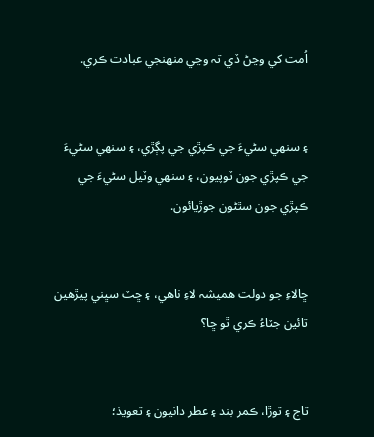اُمت کي وڃڻ ڏي تہ وڃي منهنجي عبادت ڪري.


۽ سنهي سڻيءَ جي ڪپڙي جي پڳڙي، ۽ سنهي سڻيءَ جي ڪپڙي جون ٽوپيون، ۽ سنهي وٽيل سڻيءَ جي ڪپڙي جون سٿڻون جوڙيائون.


ڇالاءِ جو دولت هميشہ لاءِ ناهي، ۽ ڇٽ سڀني پيڙهين تائين جٽاءُ ڪري ٿو ڇا؟


تاج ۽ توڙا، ڪمر بند ۽ عطر دانيون ۽ تعويذ؛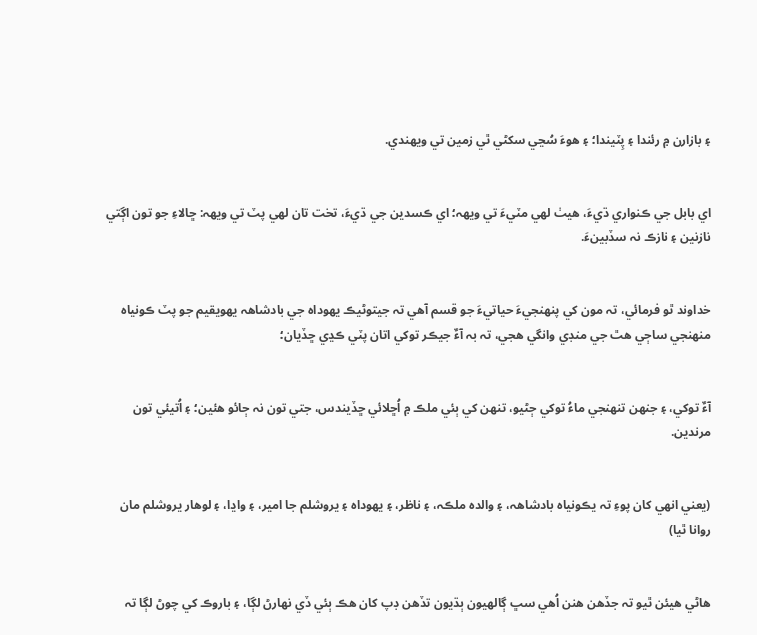۽ بازارن ۾ رئندا ۽ پِٽيندا؛ ۽ هوءَ سُڃي سکڻي ٿي زمين تي ويهندي.


اي بابل جي ڪنواري ڌيءَ، هيٺ لهي مٽيءَ تي ويهہ؛ اي ڪسدين جي ڌيءَ، تخت تان لهي پٽ تي ويهہ: ڇالاءِ جو تون اڳتي نازنين ۽ نازڪ نہ سڏبينءَ.


خداوند ٿو فرمائي، تہ مون کي پنهنجيءَ حياتيءَ جو قسم آهي تہ جيتوڻيڪ يهوداہ جي بادشاهہ يهويقيم جو پٽ ڪونياہ منهنجي ساڄي هٿ جي منڊي وانگي هجي، تہ بہ آءٌ جيڪر توکي اتان پٽي ڪڍي ڇڏيان؛


آءٌ توکي، ۽ جنهن تنهنجي ماءُ توکي ڄڻيو، تنهن کي ٻئي ملڪ ۾ اُڇلائي ڇڏيندس، جتي تون نہ ڄائو هئين؛ ۽ اُتيئي تون مرندين.


(يعني انهي کان پوءِ تہ يڪونياہ بادشاهہ، ۽ والدہ ملڪہ، ۽ ناظر، ۽ يهوداہ ۽ يروشلم جا امير، ۽ واڍا، ۽ لوهار يروشلم مان روانا ٿيا)


هاڻي هيئن ٿيو تہ جڏهن هنن اُهي سڀ ڳالهيون ٻڌيون تڏهن ڊپ کان هڪ ٻئي ڏي نهارڻ لڳا، ۽ باروڪ کي چوڻ لڳا تہ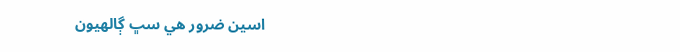اسين ضرور هي سڀ ڳالهيون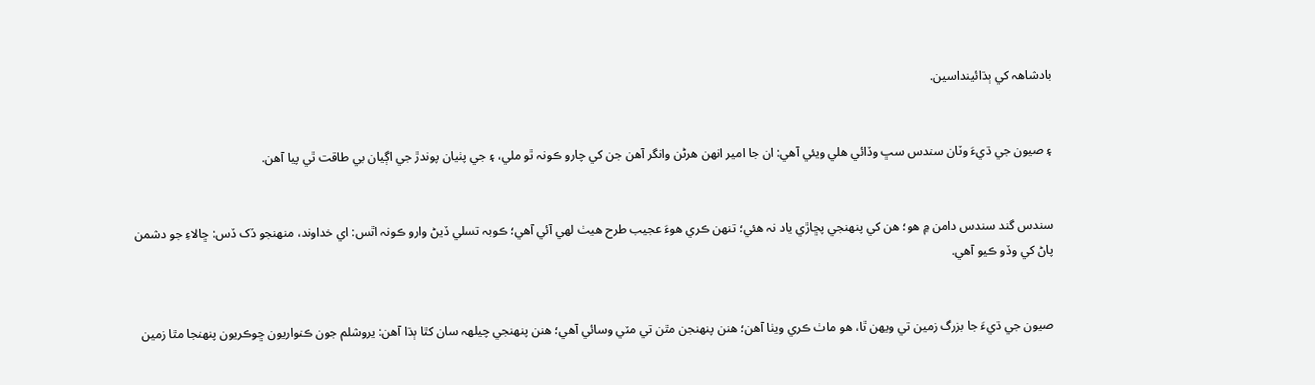بادشاهہ کي ٻڌائينداسين.


۽ صيون جي ڌيءَ وٽان سندس سڀ وڏائي هلي ويئي آهي: ان جا امير انهن هرڻن وانگر آهن جن کي چارو ڪونہ ٿو ملي، ۽ جي پٺيان پوندڙ جي اڳيان بي طاقت ٿي پيا آهن.


سندس گند سندس دامن ۾ هو؛ هن کي پنهنجي پڇاڙي ياد نہ هئي؛ تنهن ڪري هوءَ عجيب طرح هيٺ لهي آئي آهي؛ ڪوبہ تسلي ڏيڻ وارو ڪونہ اٿس: اي خداوند، منهنجو ڏک ڏس: ڇالاءِ جو دشمن پاڻ کي وڏو ڪيو آهي.


صيون جي ڌيءَ جا بزرگ زمين تي ويهن ٿا، هو ماٺ ڪري ويٺا آهن؛ هنن پنهنجن مٿن تي مٽي وسائي آهي؛ هنن پنهنجي چيلهہ سان کٿا ٻڌا آهن: يروشلم جون ڪنواريون ڇوڪريون پنهنجا مٿا زمين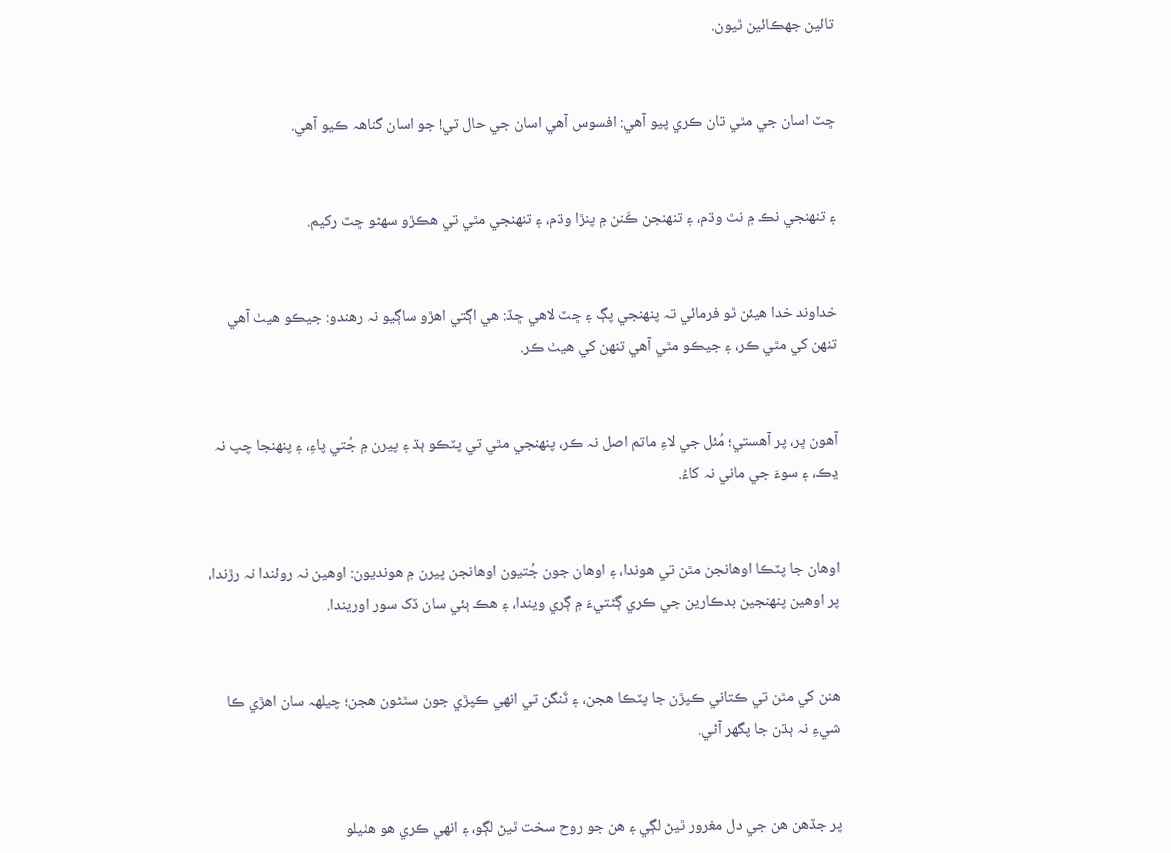تائين جهڪائين ٿيون.


ڇٽ اسان جي مٿي تان ڪري پيو آهي: افسوس آهي اسان جي حال تي! جو اسان گناهہ ڪيو آهي.


۽ تنهنجي نڪ ۾ نٿ وڌم، ۽ تنهنجن ڪَنن ۾ پنڙا وڌم، ۽ تنهنجي مٿي تي هڪڙو سهڻو ڇٽ رکيم.


خداوند خدا هيئن ٿو فرمائي تہ پنهنجي پڳ ۽ ڇٽ لاهي ڇڏ: هي اڳتي اهڙو ساڳيو نہ رهندو: جيڪو هيٺ آهي تنهن کي مٿي ڪر، ۽ جيڪو مٿي آهي تنهن کي هيٺ ڪر.


آهون ڀر، پر آهستي؛ مُئل جي لاءِ ماتم اصل نہ ڪر، پنهنجي مٿي تي پٽڪو ٻڌ ۽ پيرن ۾ جُتي پاءِ، ۽ پنهنجا چپ نہ ڍڪ، ۽ سوءَ جي ماني نہ کاءُ.


اوهان جا پٽڪا اوهانجن مٿن تي هوندا، ۽ اوهان جون جُتيون اوهانجن پيرن ۾ هونديون: اوهين نہ روئندا نہ رڙندا، پر اوهين پنهنجين بدڪارين جي ڪري ڳڻتيءَ ۾ ڳري ويندا، ۽ هڪ ٻئي سان ڏک سور اوريندا.


هنن کي مٿن تي ڪتاني ڪپڙن جا پٽڪا هجن، ۽ ٽَنگن تي انهي ڪپڙي جون سٿڻون هجن؛ چيلهہ سان اهڙي ڪا شيءِ نہ ٻڌن جا پگهر آڻي.


پر جڏهن هن جي دل مغرور ٿيڻ لڳي ۽ هن جو روح سخت ٿيڻ لڳو، ۽ انهي ڪري هو هٺيلو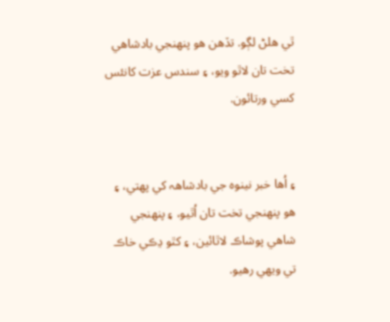ٿي هلڻ لڳو. تڏهن هو پنهنجي بادشاهي تخت تان لاٿو ويو، ۽ سندس عزت کانئس کسي ورتائون.


۽ اُها خبر نينوہ جي بادشاهہ کي پهتي، ۽ هو پنهنجي تخت تان اُٿيو، ۽ پنهنجي شاهي پوشاڪ لاٿائين، ۽ کٿو ڍڪي خاڪ تي ويهي رهيو.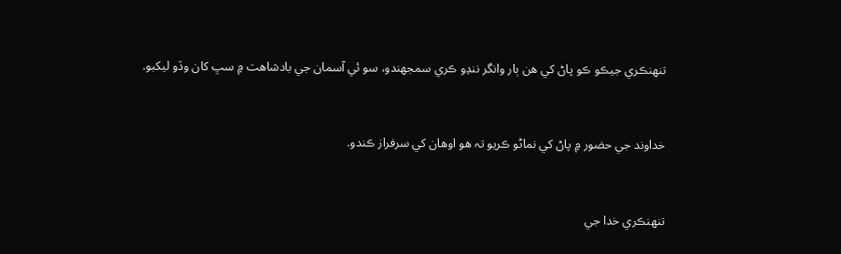تنهنڪري جيڪو ڪو پاڻ کي هن ٻار وانگر ننڍو ڪري سمجهندو، سو ئي آسمان جي بادشاهت ۾ سڀ کان وڏو ليکبو.


خداوند جي حضور ۾ پاڻ کي نماڻو ڪريو تہ هو اوهان کي سرفراز ڪندو.


تنهنڪري خدا جي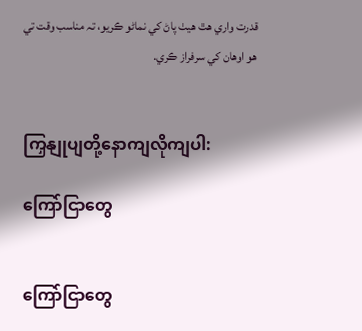قدرت واري هٿ هيٺ پاڻ کي نماڻو ڪريو، تہ مناسب وقت تي هو اوهان کي سرفراز ڪري.


ကြှနျုပျတို့နောကျလိုကျပါ:

ကြော်ငြာတွေ


ကြော်ငြာတွေ